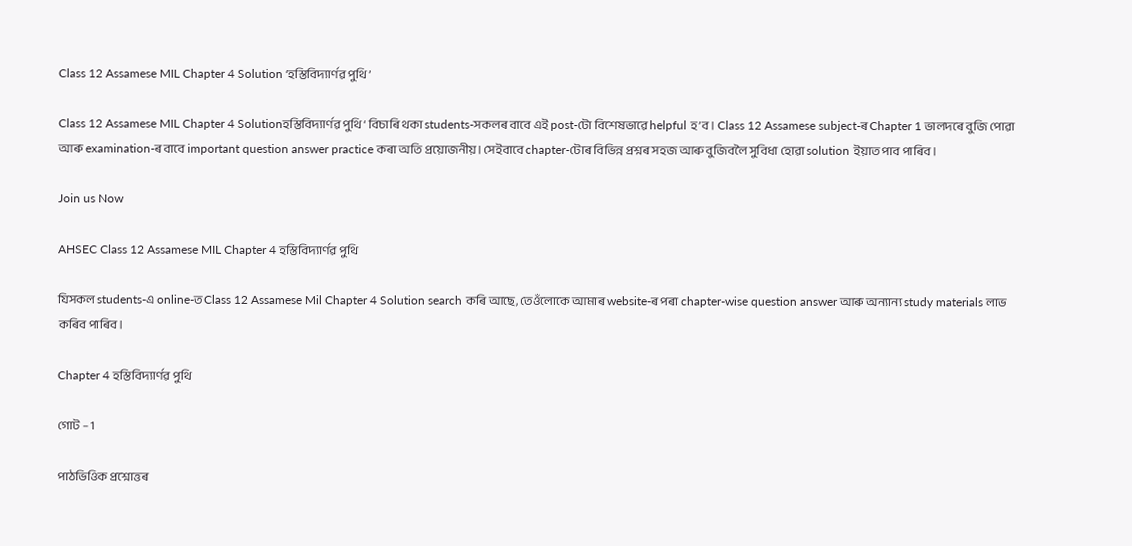Class 12 Assamese MIL Chapter 4 Solution ‘হস্তিবিদ্যাৰ্ণৱ পুথি’

Class 12 Assamese MIL Chapter 4 Solutionহস্তিবিদ্যাৰ্ণৱ পুথি‘ বিচাৰি থকা students-সকলৰ বাবে এই post-টো বিশেষভাৱে helpful হ’ব। Class 12 Assamese subject-ৰ Chapter 1 ভালদৰে বুজি পোৱা আৰু examination-ৰ বাবে important question answer practice কৰা অতি প্ৰয়োজনীয়। সেইবাবে chapter-টোৰ বিভিন্ন প্ৰশ্নৰ সহজ আৰু বুজিবলৈ সুবিধা হোৱা solution ইয়াত পাব পাৰিব।

Join us Now

AHSEC Class 12 Assamese MIL Chapter 4 হস্তিবিদ্যাৰ্ণৱ পুথি

যিসকল students-এ online-ত Class 12 Assamese Mil Chapter 4 Solution search কৰি আছে, তেওঁলোকে আমাৰ website-ৰ পৰা chapter-wise question answer আৰু অন্যান্য study materials লাভ কৰিব পাৰিব।

Chapter 4 হস্তিবিদ্যাৰ্ণৱ পুথি

গোট – 1

পাঠভিওিক প্রশ্নোত্তৰ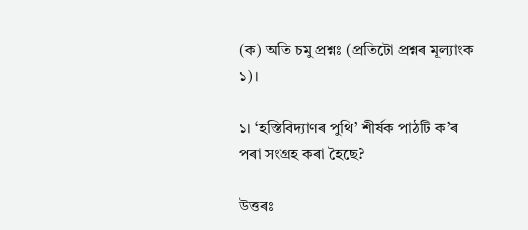(ক) অতি চমু প্রশ্নঃ (প্রতিটো প্রশ্নৰ মূল্যাংক ১)।

১। ‘হস্তিবিদ্যাণৰ পুথি’ শীর্ষক পাঠটি ক’ৰ পৰা সংগ্ৰহ কৰা হৈছে?

উত্তৰঃ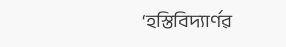‘হস্তিবিদ্যার্ণৱ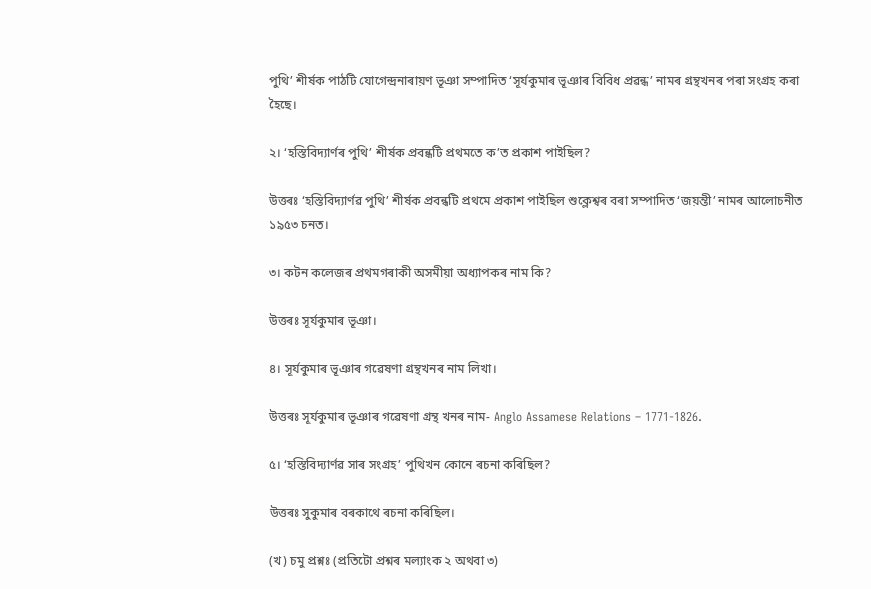পুথি’ শীর্ষক পাঠটি যোগেন্দ্ৰনাৰায়ণ ভূঞা সম্পাদিত ‘সূর্যকুমাৰ ভূঞাৰ বিবিধ প্ৰৱন্ধ’ নামৰ গ্ৰন্থখনৰ পৰা সংগ্ৰহ কৰা হৈছে।

২। ‘হস্তিবিদ্যাৰ্ণৰ পুথি’ শীর্ষক প্রবন্ধটি প্রথমতে ক’ত প্রকাশ পাইছিল?

উত্তৰঃ ‘হস্তিবিদ্যার্ণৱ পুথি’ শীর্ষক প্রবন্ধটি প্রথমে প্রকাশ পাইছিল শুক্লেশ্বৰ বৰা সম্পাদিত ‘জয়ন্তী’ নামৰ আলোচনীত ১৯৫৩ চনত।

৩। কটন কলেজৰ প্ৰথমগৰাকী অসমীয়া অধ্যাপকৰ নাম কি?

উত্তৰঃ সূর্যকুমাৰ ভূঞা।

৪। সূর্যকুমাৰ ভূঞাৰ গৱেষণা গ্ৰন্থখনৰ নাম লিখা।

উত্তৰঃ সূৰ্যকুমাৰ ভূঞাৰ গৱেষণা গ্ৰন্থ খনৰ নাম- Anglo Assamese Relations – 1771-1826.

৫। ‘হস্তিবিদ্যাৰ্ণৱ সাৰ সংগ্রহ’ পুথিখন কোনে ৰচনা কৰিছিল?

উত্তৰঃ সুকুমাৰ বৰকাথে ৰচনা কৰিছিল।

(খ) চমু প্রশ্নঃ (প্রতিটো প্ৰশ্নৰ মল্যাংক ২ অথবা ৩)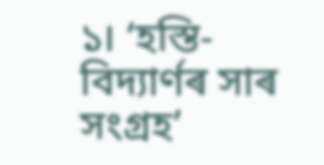১। ‘হস্তি-বিদ্যাৰ্ণৰ সাৰ সংগ্ৰহ’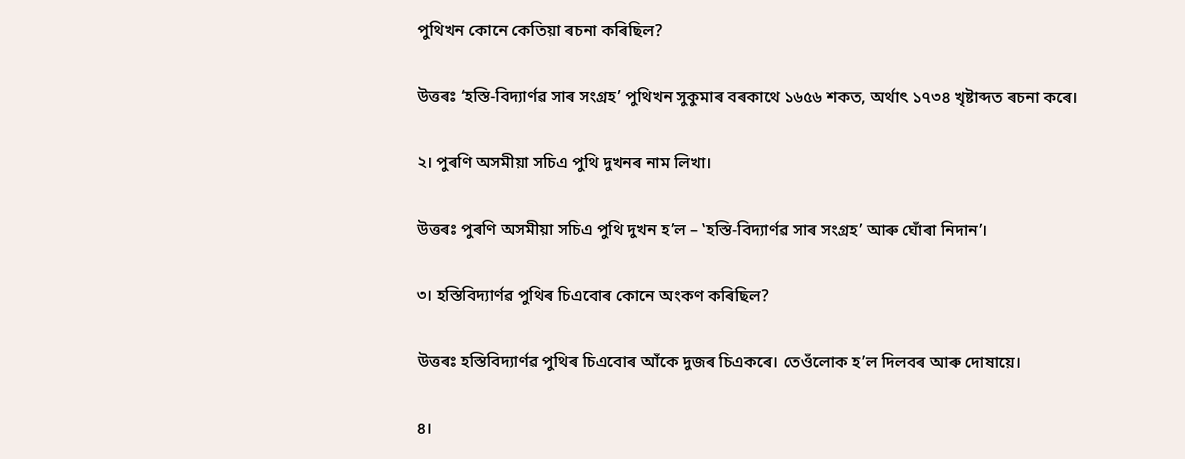পুথিখন কোনে কেতিয়া ৰচনা কৰিছিল?

উত্তৰঃ ‘হস্তি-বিদ্যাৰ্ণৱ সাৰ সংগ্ৰহ’ পুথিখন সুকুমাৰ বৰকাথে ১৬৫৬ শকত, অর্থাৎ ১৭৩৪ খৃষ্টাব্দত ৰচনা কৰে।

২। পুৰণি অসমীয়া সচিএ পুথি দুখনৰ নাম লিখা।

উত্তৰঃ পুৰণি অসমীয়া সচিএ পুথি দুখন হ’ল – ‛হস্তি-বিদ্যাৰ্ণৱ সাৰ সংগ্ৰহ’ আৰু ঘোঁৰা নিদান’।

৩। হস্তিবিদ্যাৰ্ণৱ পুথিৰ চিএবোৰ কোনে অংকণ কৰিছিল?

উত্তৰঃ হস্তিবিদ্যাৰ্ণৱ পুথিৰ চিএবোৰ আঁকে দুজৰ চিএকৰে। তেওঁলোক হ’ল দিলবৰ আৰু দোষায়ে।

৪।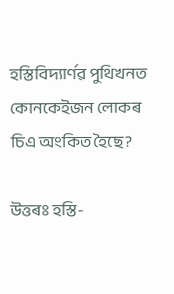হস্তিবিদ্যাৰ্ণৱ পুথিখনত কোনকেইজন লোকৰ চিএ অংকিত হৈছে?

উত্তৰঃ হস্তি-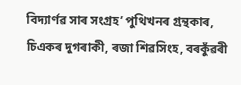বিদ্যাৰ্ণৱ সাৰ সংগ্ৰহ’ পুথিখনৰ গ্ৰন্থকাৰ, চিএকৰ দুগৰাকী, ৰজা শিৱসিংহ, বৰকুঁৱৰী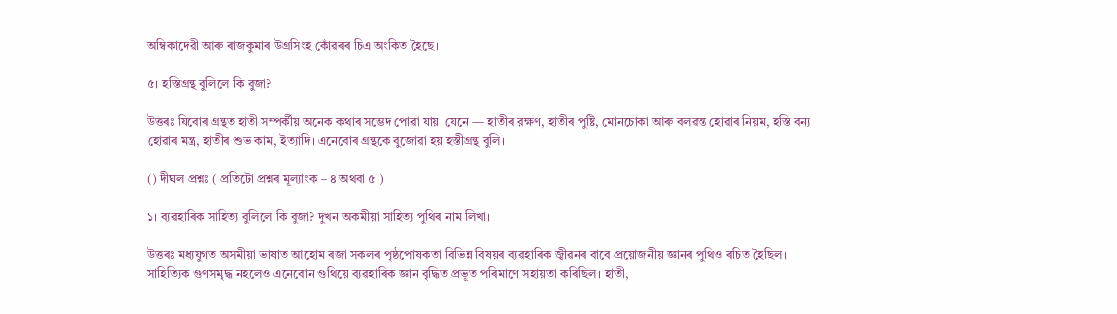অম্বিকাদেৱী আৰু ৰাজকুমাৰ উগ্ৰসিংহ কোঁৱৰৰ চিএ অংকিত হৈছে।

৫। হস্তিগ্ৰন্থ বুলিলে কি বুজা?

উত্তৰঃ যিবোৰ গ্ৰন্থত হাতী সম্পৰ্কীয় অনেক কথাৰ সম্ভেদ পোৱা যায়  যেনে — হাতীৰ রক্ষণ, হাতীৰ পুষ্টি, মোনচোকা আৰু বলৱন্ত হোৱাৰ নিয়ম, হস্তি বন্য হোৱাৰ মন্ত্ৰ, হাতীৰ শুভ কাম, ইত্যাদি। এনেবোৰ গ্ৰন্থকে বুজোৱা হয় হস্তীগ্ৰন্থ বুলি।

() দীঘল প্ৰশ্নঃ ( প্ৰতিটো প্ৰশ্নৰ মূল্যাংক – ৪ অথবা ৫ )

১। ব্যৱহাৰিক সাহিত্য বুলিলে কি বুজা? দুখন অকমীয়া সাহিত্য পুথিৰ নাম লিখা।

উত্তৰঃ মধ্যযুগত অসমীয়া ভাষাত আহোম ৰজা সকলৰ পৃষ্ঠপোষকতা বিভিন্ন বিষয়ৰ ব্যৱহাৰিক জ্বীৱনৰ বাবে প্ৰয়োজনীয় জ্ঞানৰ পুথিও ৰচিত হৈছিল। সাহিত্যিক গুণসমৃদ্ধ নহলেও এনেবোন গুথিয়ে ব্যৱহাৰিক জ্ঞান বৃদ্ধিত প্রভূত পৰিমাণে সহায়তা কৰিছিল। হাতী,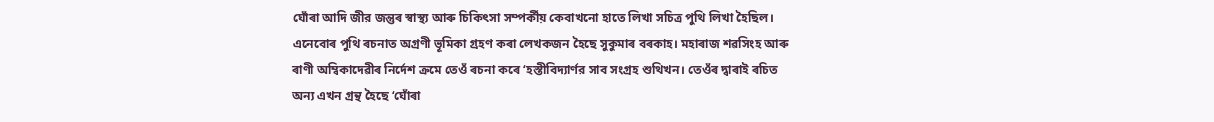ঘোঁৰা আদি জীর জন্তুৰ স্বাস্থ্য আৰু চিকিৎসা সম্পর্কীয় কেবাখনো হাতে লিখা সচিত্র পুথি লিখা হৈছিল। এনেবোৰ পুথি ৰচনাত অগ্রণী ভূমিকা গ্রহণ কৰা লেখকজন হৈছে সুকুমাৰ বৰকাহ। মহাৰাজ শৱসিংহ আৰু ৰাণী অম্বিকাদেৱীৰ নিৰ্দেশ ক্রমে তেওঁ ৰচনা কৰে ‘হস্তীবিদ্যার্ণর সাব সংগ্রহ শুথিখন। তেওঁৰ দ্বাৰাই ৰচিত অন্য এখন গ্রন্থ হৈছে ‘ঘোঁৰা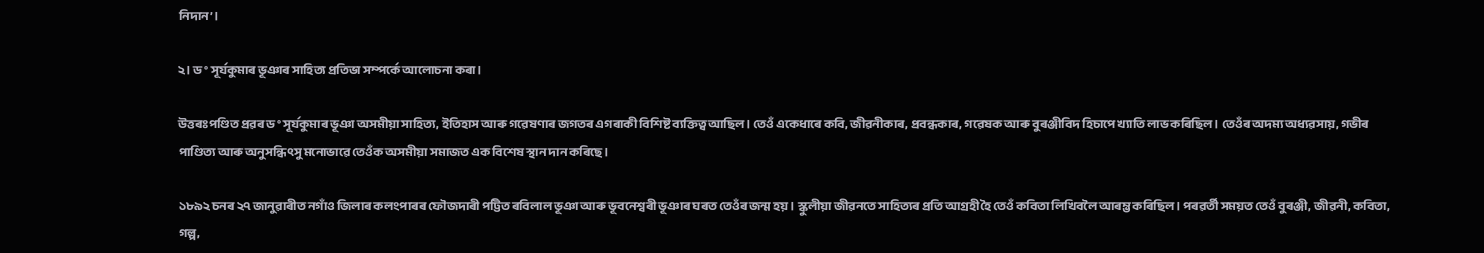নিদান’।

২। ড° সূর্যকুমাৰ ভূঞাৰ সাহিত্য প্রতিভা সম্পর্কে আলোচনা কৰা।

উত্তৰঃপণ্ডিত প্ৰৱৰ ড° সূৰ্যকুমাৰ ভূঞা অসমীয়া সাহিত্য, ইতিহাস আৰু গৱেষণাৰ জগতৰ এগৰাকী বিশিষ্ট ব্যক্তিত্ব আছিল। তেওঁ একেধাৰে কবি, জীৱনীকাৰ, প্ৰবন্ধকাৰ, গৱেষক আৰু বুৰঞ্জীবিদ হিচাপে খ্যাতি লাভ কৰিছিল। তেওঁৰ অদম্য অধ্যৱসায়, গভীৰ পাণ্ডিত্য আৰু অনুসন্ধিৎসু মনোভাৱে তেওঁক অসমীয়া সমাজত এক বিশেষ স্থান দান কৰিছে।

১৮৯২ চনৰ ২৭ জানুৱাৰীত নগাঁও জিলাৰ কলংপাৰৰ ফৌজদাৰী পট্টিত ৰবিলাল ভূঞা আৰু ভূবনেশ্বৰী ভূঞাৰ ঘৰত তেওঁৰ জন্ম হয়। স্কুলীয়া জীৱনতে সাহিত্যৰ প্ৰতি আগ্ৰহী হৈ তেওঁ কবিতা লিখিবলৈ আৰম্ভ কৰিছিল। পৰৱৰ্তী সময়ত তেওঁ বুৰঞ্জী, জীৱনী, কবিতা, গল্প,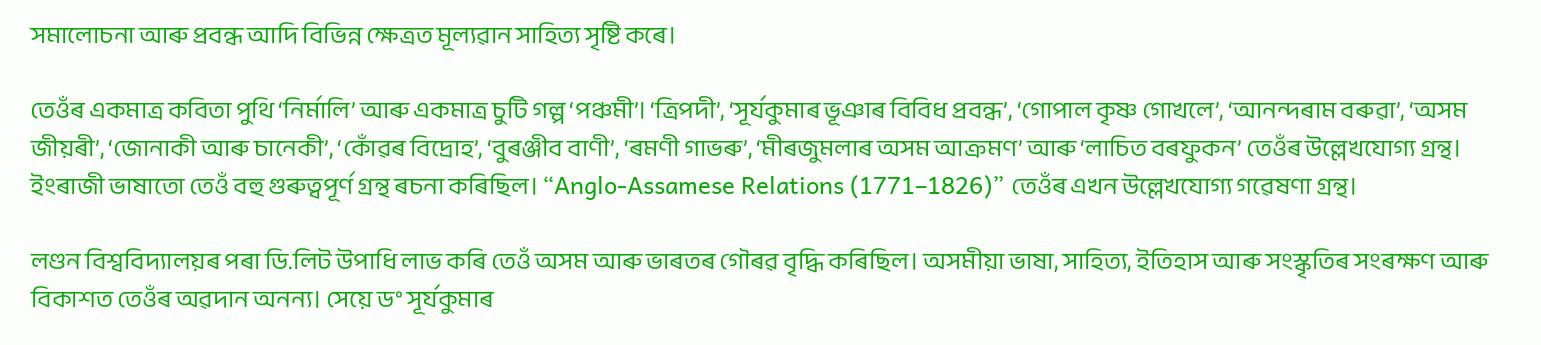সমালোচনা আৰু প্ৰবন্ধ আদি বিভিন্ন ক্ষেত্ৰত মূল্যৱান সাহিত্য সৃষ্টি কৰে।

তেওঁৰ একমাত্ৰ কবিতা পুথি ‘নিৰ্মালি’ আৰু একমাত্ৰ চুটি গল্প ‘পঞ্চমী’। ‘ত্ৰিপদী’, ‘সূৰ্যকুমাৰ ভূঞাৰ বিবিধ প্ৰবন্ধ’, ‘গোপাল কৃষ্ণ গোখলে’, ‘আনন্দৰাম বৰুৱা’, ‘অসম জীয়ৰী’, ‘জোনাকী আৰু চানেকী’, ‘কোঁৱৰ বিদ্ৰোহ’, ‘বুৰঞ্জীব বাণী’, ‘ৰমণী গাভৰু’, ‘মীৰজুমলাৰ অসম আক্ৰমণ’ আৰু ‘লাচিত বৰফুকন’ তেওঁৰ উল্লেখযোগ্য গ্ৰন্থ। ইংৰাজী ভাষাতো তেওঁ বহু গুৰুত্বপূৰ্ণ গ্ৰন্থ ৰচনা কৰিছিল। “Anglo-Assamese Relations (1771–1826)” তেওঁৰ এখন উল্লেখযোগ্য গৱেষণা গ্ৰন্থ।

লণ্ডন বিশ্ববিদ্যালয়ৰ পৰা ডি.লিট উপাধি লাভ কৰি তেওঁ অসম আৰু ভাৰতৰ গৌৰৱ বৃদ্ধি কৰিছিল। অসমীয়া ভাষা, সাহিত্য, ইতিহাস আৰু সংস্কৃতিৰ সংৰক্ষণ আৰু বিকাশত তেওঁৰ অৱদান অনন্য। সেয়ে ড° সূৰ্যকুমাৰ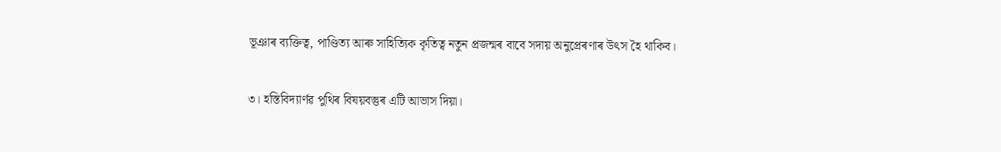ভূঞাৰ ব্যক্তিত্ব, পাণ্ডিত্য আৰু সাহিত্যিক কৃতিত্ব নতুন প্ৰজন্মৰ বাবে সদায় অনুপ্ৰেৰণাৰ উৎস হৈ থাকিব।

৩। হস্তিবিদ্যাৰ্ণৱ পুথিৰ বিষয়বস্তুৰ এটি আভাস দিয়া।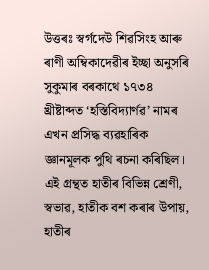উত্তৰঃ স্বৰ্গদেউ শিৱসিংহ আৰু ৰাণী অম্বিকাদেৱীৰ ইচ্ছা অনুসৰি সুকুমাৰ বৰকাথে ১৭৩৪ খ্ৰীষ্টাব্দত ‘হস্তিবিদ্যাৰ্ণৱ’ নামৰ এখন প্ৰসিদ্ধ ব্যৱহাৰিক জ্ঞানমূলক পুথি ৰচনা কৰিছিল। এই গ্ৰন্থত হাতীৰ বিভিন্ন শ্ৰেণী, স্বভাৱ, হাতীক বশ কৰাৰ উপায়, হাতীৰ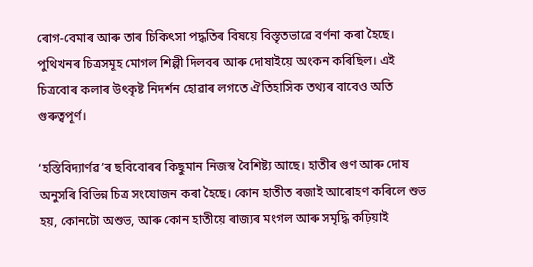ৰোগ-বেমাৰ আৰু তাৰ চিকিৎসা পদ্ধতিৰ বিষয়ে বিস্তৃতভাৱে বৰ্ণনা কৰা হৈছে। পুথিখনৰ চিত্ৰসমূহ মোগল শিল্পী দিলবৰ আৰু দোষাইয়ে অংকন কৰিছিল। এই চিত্ৰবোৰ কলাৰ উৎকৃষ্ট নিদৰ্শন হোৱাৰ লগতে ঐতিহাসিক তথ্যৰ বাবেও অতি গুৰুত্বপূৰ্ণ।

‘হস্তিবিদ্যাৰ্ণৱ’ৰ ছবিবোৰৰ কিছুমান নিজস্ব বৈশিষ্ট্য আছে। হাতীৰ গুণ আৰু দোষ অনুসৰি বিভিন্ন চিত্ৰ সংযোজন কৰা হৈছে। কোন হাতীত ৰজাই আৰোহণ কৰিলে শুভ হয়, কোনটো অশুভ, আৰু কোন হাতীয়ে ৰাজ্যৰ মংগল আৰু সমৃদ্ধি কঢ়িয়াই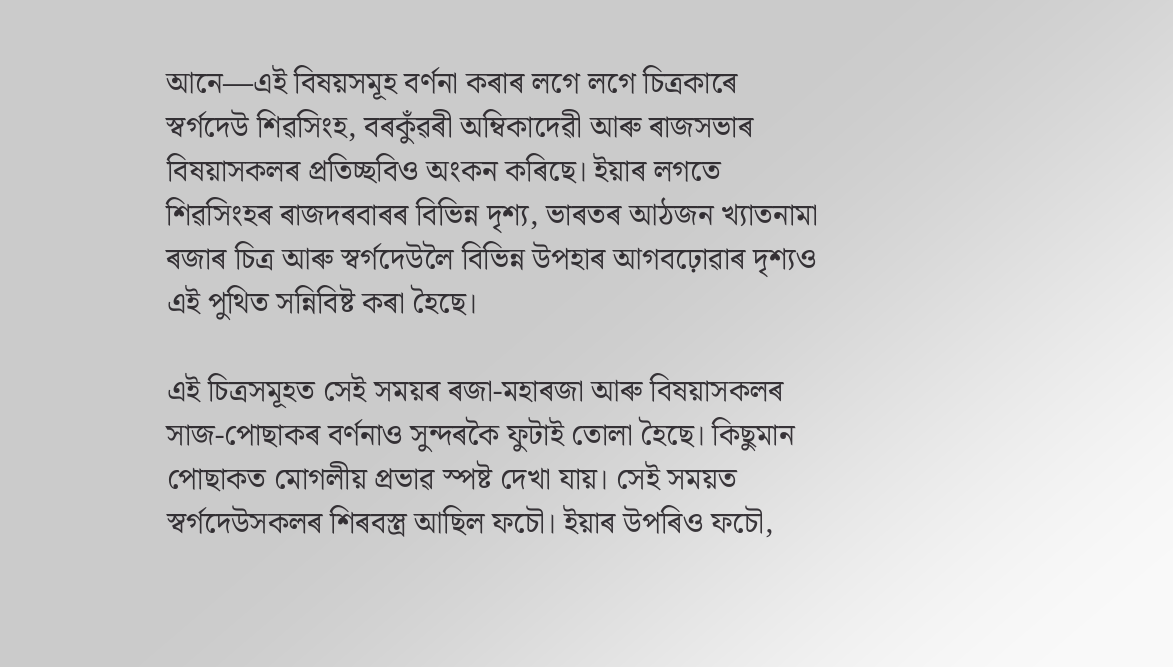আনে—এই বিষয়সমূহ বৰ্ণনা কৰাৰ লগে লগে চিত্ৰকাৰে স্বৰ্গদেউ শিৱসিংহ, বৰকুঁৱৰী অম্বিকাদেৱী আৰু ৰাজসভাৰ বিষয়াসকলৰ প্ৰতিচ্ছবিও অংকন কৰিছে। ইয়াৰ লগতে শিৱসিংহৰ ৰাজদৰবাৰৰ বিভিন্ন দৃশ্য, ভাৰতৰ আঠজন খ্যাতনামা ৰজাৰ চিত্ৰ আৰু স্বৰ্গদেউলৈ বিভিন্ন উপহাৰ আগবঢ়োৱাৰ দৃশ্যও এই পুথিত সন্নিবিষ্ট কৰা হৈছে।

এই চিত্ৰসমূহত সেই সময়ৰ ৰজা-মহাৰজা আৰু বিষয়াসকলৰ সাজ-পোছাকৰ বৰ্ণনাও সুন্দৰকৈ ফুটাই তোলা হৈছে। কিছুমান পোছাকত মোগলীয় প্ৰভাৱ স্পষ্ট দেখা যায়। সেই সময়ত স্বৰ্গদেউসকলৰ শিৰবস্ত্ৰ আছিল ফচৌ। ইয়াৰ উপৰিও ফচৌ,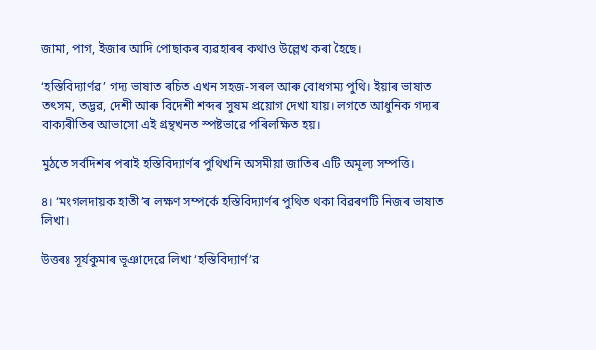জামা, পাগ, ইজাৰ আদি পোছাকৰ ব্যৱহাৰৰ কথাও উল্লেখ কৰা হৈছে।

‘হস্তিবিদ্যাৰ্ণৱ’ গদ্য ভাষাত ৰচিত এখন সহজ-সৰল আৰু বোধগম্য পুথি। ইয়াৰ ভাষাত তৎসম, তদ্ভৱ, দেশী আৰু বিদেশী শব্দৰ সুষম প্ৰয়োগ দেখা যায়। লগতে আধুনিক গদ্যৰ বাক্যৰীতিৰ আভাসো এই গ্ৰন্থখনত স্পষ্টভাৱে পৰিলক্ষিত হয়।

মুঠতে সৰ্বদিশৰ পৰাই হস্তিবিদ্যাৰ্ণৰ পুথিখনি অসমীয়া জাতিৰ এটি অমূল্য সম্পত্তি।

৪। ‘মংগলদায়ক হাতী’ৰ লক্ষণ সম্পর্কে হস্তিবিদ্যাৰ্ণৰ পুথিত থকা বিৱৰণটি নিজৰ ভাষাত লিখা।

উত্তৰঃ সূৰ্যকুমাৰ ভূঞাদেৱে লিখা ‘হস্তিবিদ্যাৰ্ণ’র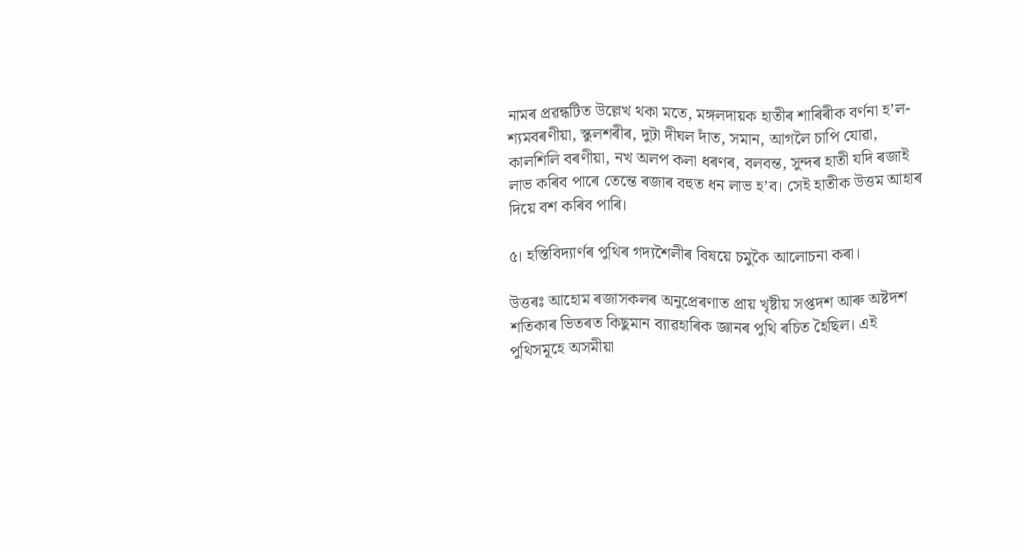নামৰ প্ৰৱন্ধটিত উল্লেখ থকা মতে, মঙ্গলদায়ক হাতীৰ শাৰিৰীক বৰ্ণনা হ’ল- শ্যমবৰণীয়া, স্কুলশৰীৰ, দুটা দীঘল দাঁত, সমান, আগলৈ চাপি যোৱা, কালশিলি বৰণীয়া, নখ অলপ কলা ধৰণৰ, বলবন্ত, সুন্দৰ হাতী যদি ৰজাই লাভ কৰিব পাৰে তেন্তে ৰজাৰ বহুত ধন লাভ হ’ব। সেই হাতীক উত্তম আহাৰ দিয়ে বশ কৰিব পাৰি।

৫। হস্তিবিদ্যাৰ্ণৰ পুথিৰ গদ্যশৈলীৰ বিষয়ে চমুকৈ আলোচনা কৰা।

উত্তৰঃ আহোম ৰজাসকলৰ অনুপ্ৰেৰণাত প্রায় খৃষ্টীয় সপ্তদশ আৰু অষ্টদশ শতিকাৰ ভিতৰত কিছুমান ব্যাৱহাৰিক জ্ঞানৰ পুথি ৰচিত হৈছিল। এই পুথিসমূহে অসমীয়া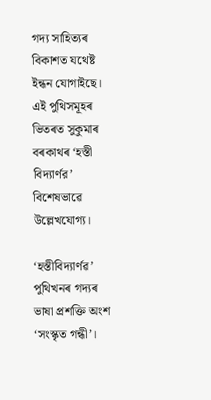গদ্য সাহিত্যৰ বিকাশত যথেষ্ট ইন্ধন যোগাইছে। এই পুথিসমূহৰ ভিতৰত সুকুমাৰ বৰকাথৰ ‘হস্তী বিদ্যার্ণর’ বিশেষভাৱে উল্লেখযোগ্য।

‘হস্তীবিদ্যাৰ্ণৱ’ পুথিখনৰ গদ্যৰ ভাষা প্রশক্তি অংশ ‘সংস্কৃত গন্ধী’।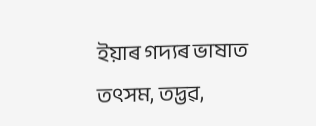ইয়াৰ গদ্যৰ ভাষাত তৎসম, তদ্ভৱ,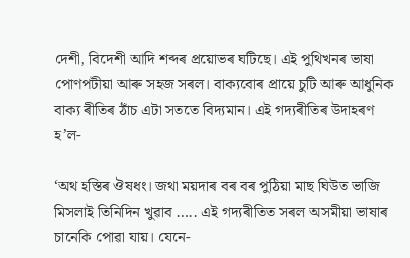দেশী, বিদেশী আদি শব্দৰ প্ৰয়োভৰ ঘটিছে। এই পুথিখনৰ ভাষা পোণপটীয়া আৰু সহজ সৰল। বাক্যবোৰ প্ৰায়ে চুটি আৰু আধুনিক বাক্য ৰীতিৰ ঠাঁচ এটা সততে বিদ্যমান। এই গদ্যৰীতিৰ উদাহৰণ হ’ল-

‘অথ হস্তিৰ ঔষধং। জথা ময়দাৰ বৰ বৰ পুঠিয়া মাছ ঘিউত ভাজি মিসলাই তিনিদিন খুৱাব ….. এই গদ্যৰীতিত সৰল অসমীয়া ভাষাৰ চানেকি পোৱা যায়। যেনে-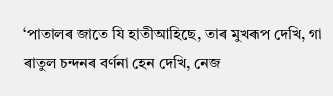‘পাতালৰ জাতে যি হাতীআহিছে, তাৰ মুখৰূপ দেখি, গা ৰাতুল চন্দনৰ বৰ্ণনা হেন দেখি, নেজ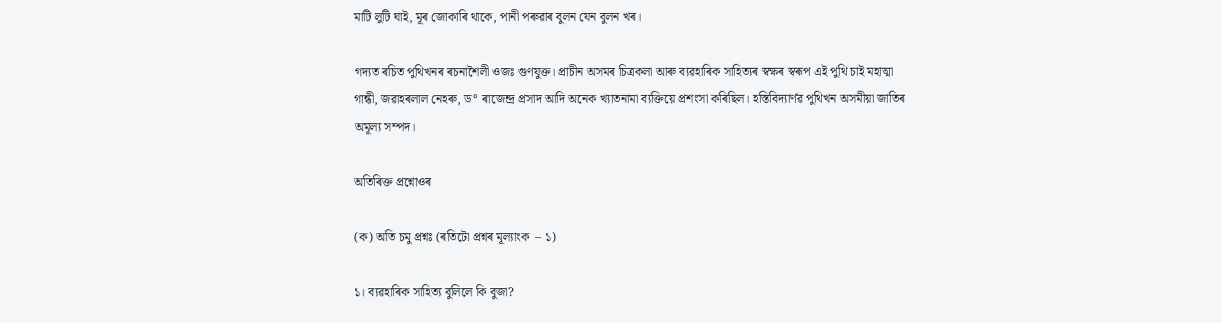মাটি লুটি ঘাই, মূৰ জোকাৰি থাকে, পানী পৰুৱাৰ বুলন যেন বুলন খৰ।

গদ্যত ৰচিত পুথিখনৰ ৰচনাশৈলী ওজঃ গুণযুক্ত। প্রাচীন অসমৰ চিত্ৰকলা আৰু ব্যৱহাৰিক সাহিত্যৰ স্বক্ষৰ স্বৰূপ এই পুথি চাই মহাত্মা গান্ধী, জৱাহৰলাল নেহৰু, ড° ৰাজেন্দ্ৰ প্রসাদ আদি অনেক খ্যাতনামা ব্যক্তিয়ে প্রশংসা কৰিছিল। হস্তিবিদ্যার্ণৱ পুথিখন অসমীয়া জাতিৰ অমূল্য সম্পদ।

অতিৰিক্ত প্ৰশ্নোওৰ

(ক) অতি চমু প্ৰশ্নঃ (ৰতিটো প্ৰশ্নৰ মূল্যাংক  – ১)

১। ব্যৱহাৰিক সাহিত্য বুলিলে কি বুজা?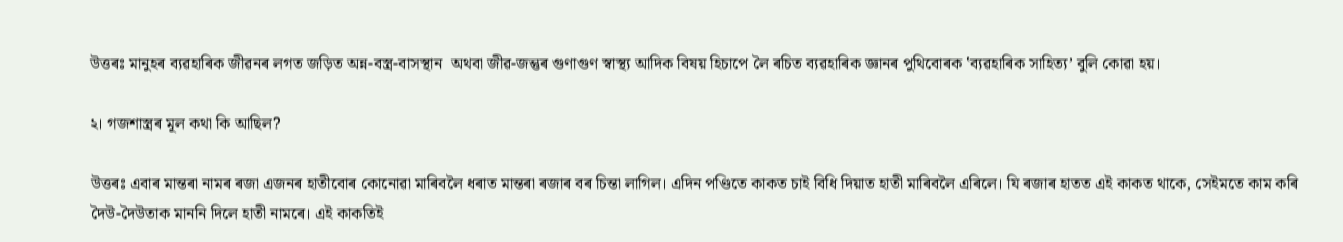উত্তৰঃ মানুহৰ ব্যৱহাৰিক জীৱনৰ লগত জড়িত অন্ন-বস্ত্ৰ-বাসস্থান  অথবা জীৱ-জন্তুৰ গুণাগুণ স্বাস্থ্য আদিক বিষয় হিচাপে লৈ ৰচিত ব্যৱহাৰিক জ্ঞানৰ পুথিবোৰক ‛ব্যৱহাৰিক সাহিত্য’ বুলি কোৱা হয়।

২। গজশাস্ত্ৰৰ মূল কথা কি আছিল?

উত্তৰঃ এবাৰ মান্তৰা নামৰ ৰজা এজনৰ হাতীবোৰ কোনোৱা মাৰিবলৈ ধৰাত মান্তৰা ৰজাৰ বৰ চিন্তা লাগিল। এদিন পণ্ডিতে কাকত চাই বিধি দিয়াত হাতী মাৰিবলৈ এৰিলে। যি ৰজাৰ হাতত এই কাকত থাকে, সেইমতে কাম কৰি দৈউ-দৈউতাক মাননি দিলে হাতী নামৰে। এই কাকতিই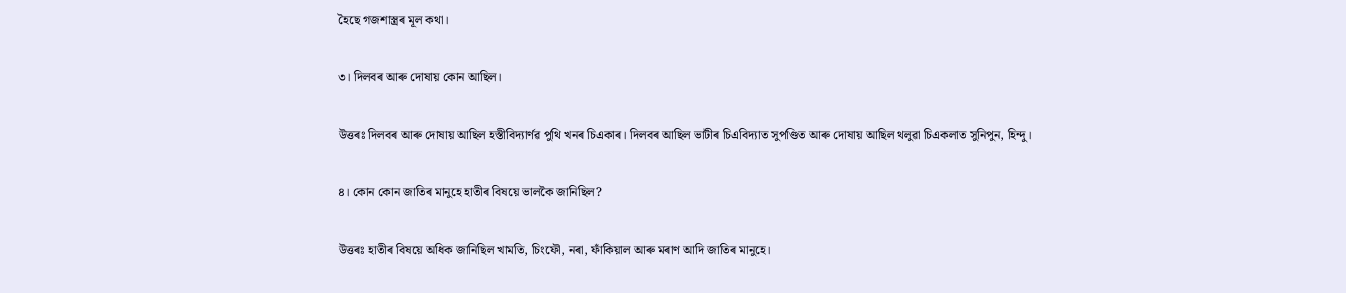হৈছে গজশাস্ত্ৰৰ মূল কথা।

৩। দিলবৰ আৰু দোষায় কোন আছিল।

উত্তৰঃ দিলবৰ আৰু দোষায় আছিল হস্তীবিদ্যাৰ্ণৱ পুথি খনৰ চিএকাৰ। দিলবৰ আছিল ভাটীৰ চিএবিদ্যাত সুপণ্ডিত আৰু দোষায় আছিল থলুৱা চিএকলাত সুনিপুন, হিন্দু।

৪। কোন কোন জাতিৰ মানুহে হাতীৰ বিষয়ে ভালকৈ জানিছিল?

উত্তৰঃ হাতীৰ বিষয়ে অধিক জানিছিল খামতি, চিংফৌ, নৰা, ফাঁকিয়াল আৰু মৰাণ আদি জাতিৰ মানুহে।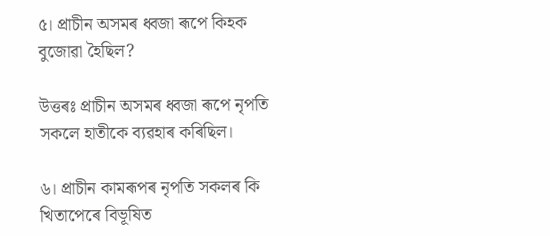৫। প্ৰাচীন অসমৰ ধ্বজা ৰূপে কিহক বুজোৱা হৈছিল?

উত্তৰঃ প্ৰাচীন অসমৰ ধ্বজা ৰূপে নৃপতি সকলে হাতীকে ব্যৱহাৰ কৰিছিল।

৬। প্ৰাচীন কামৰূপৰ নৃপতি সকলৰ কি খিতাপেৰে বিভূষিত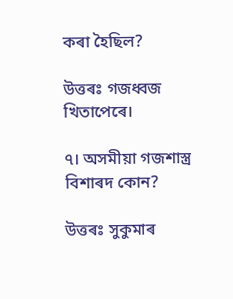কৰা হৈছিল?

উত্তৰঃ গজধ্বজ খিতাপেৰে।

৭। অসমীয়া গজশাস্ত্ৰ বিশাৰদ কোন?

উত্তৰঃ সুকুমাৰ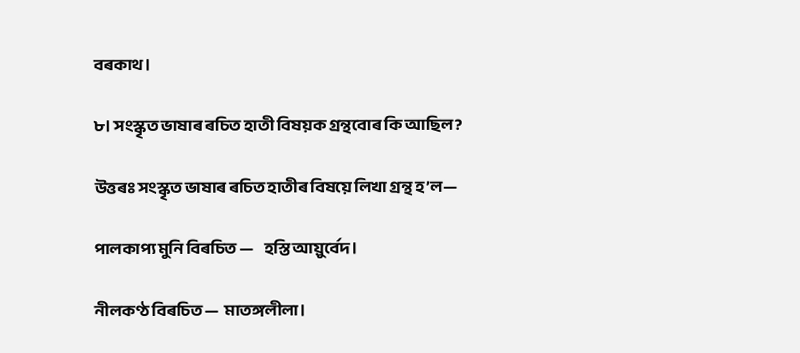বৰকাথ।

৮। সংস্কৃত ভাষাৰ ৰচিত হাতী বিষয়ক গ্ৰন্থবোৰ কি আছিল?

উত্তৰঃ সংস্কৃত ভাষাৰ ৰচিত হাতীৰ বিষয়ে লিখা গ্ৰন্থ হ’ল—

পালকাপ্য মুনি বিৰচিত —    হস্তি আয়ুৰ্বেদ।

নীলকণ্ঠ বিৰচিত —  মাতঙ্গলীলা।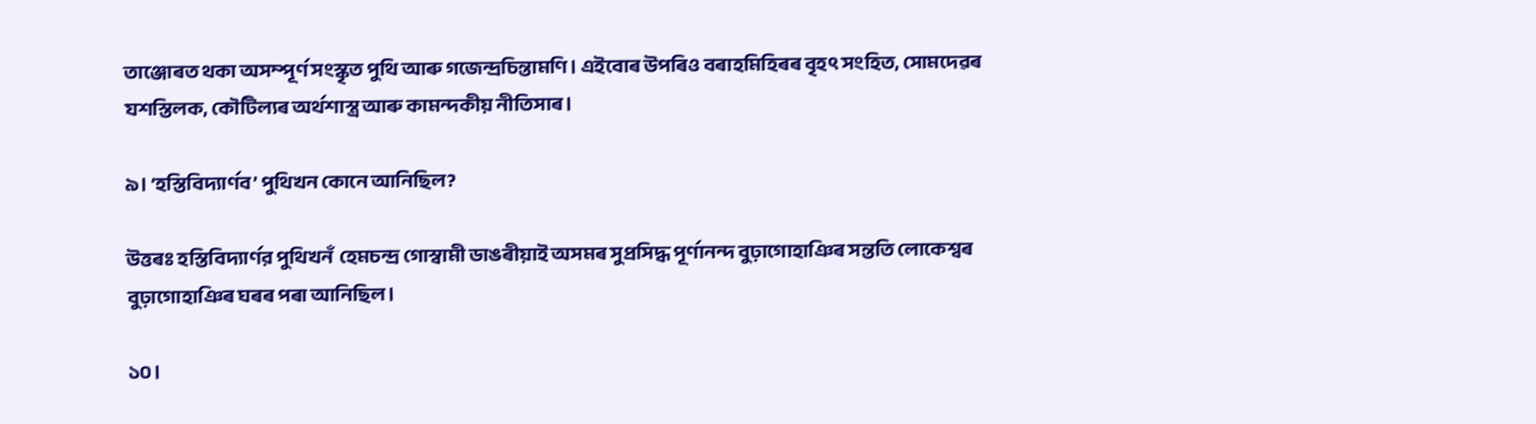তাঞ্জোৰত থকা অসম্পূৰ্ণ সংস্কৃত পুথি আৰু গজেন্দ্ৰচিন্তামণি। এইবোৰ উপৰিও বৰাহমিহিৰৰ বৃহৎ সংহিত, সোমদেৱৰ যশস্তিলক, কৌটিল্যৰ অর্থশাস্ত্ৰ আৰু কামন্দকীয় নীতিসাৰ।

৯। ‘হস্তিবিদ্যার্ণব’ পুথিখন কোনে আনিছিল?

উত্তৰঃ হস্তিবিদ্যাৰ্ণর পুথিখনঁ  হেমচন্দ্ৰ গোস্বামী ডাঙৰীয়াই অসমৰ সুপ্রসিদ্ধ পূর্ণানন্দ বুঢ়াগোহাঞিৰ সন্ততি লোকেশ্বৰ বুঢ়াগোহাঞিৰ ঘৰৰ পৰা আনিছিল।

১০।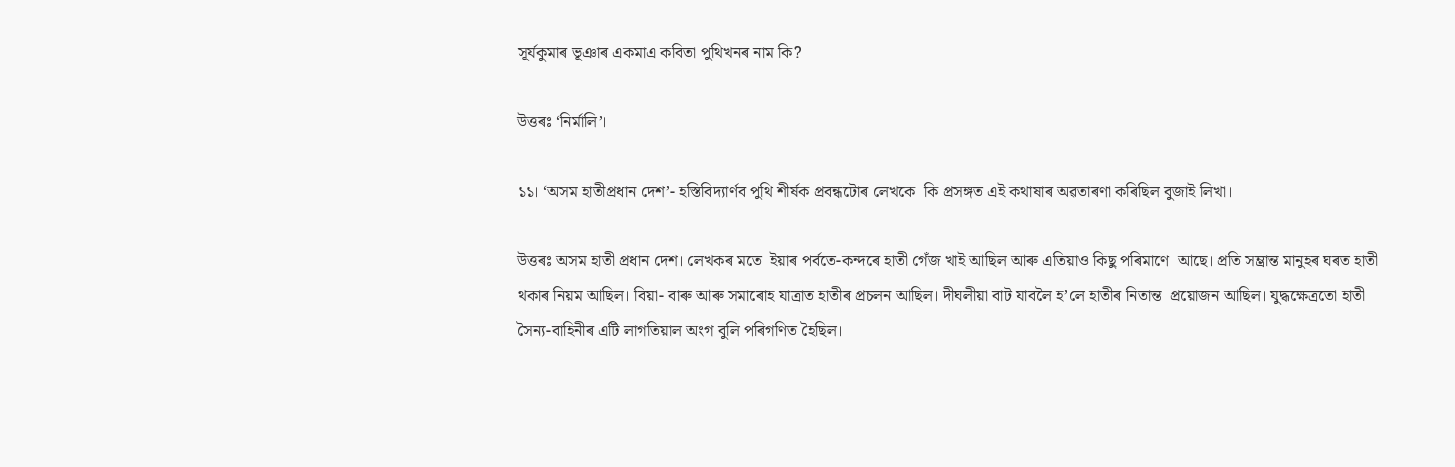সূর্যকুমাৰ ভূঞাৰ একমাএ কবিতা পুথিখনৰ নাম কি?

উত্তৰঃ ‘নিৰ্মালি’।

১১। ‘অসম হাতীপ্রধান দেশ’- হস্তিবিদ্যার্ণব পুথি শীৰ্ষক প্ৰবন্ধটোৰ লেখকে  কি প্রসঙ্গত এই কথাষাৰ অৱতাৰণা কৰিছিল বুজাই লিখা।

উত্তৰঃ অসম হাতী প্রধান দেশ। লেখকৰ মতে  ইয়াৰ পৰ্বতে-কন্দৰে হাতী গেঁজ খাই আছিল আৰু এতিয়াও কিছু পৰিমাণে  আছে। প্রতি সম্ভ্রান্ত মানুহৰ ঘৰত হাতী থকাৰ নিয়ম আছিল। বিয়া- বাৰু আৰু সমাৰোহ যাত্ৰাত হাতীৰ প্ৰচলন আছিল। দীঘলীয়া বাট যাবলৈ হ’লে হাতীৰ নিতান্ত  প্রয়োজন আছিল। যুদ্ধক্ষেত্ৰতো হাতী সৈন্য-বাহিনীৰ এটি লাগতিয়াল অংগ বুলি পৰিগণিত হৈছিল।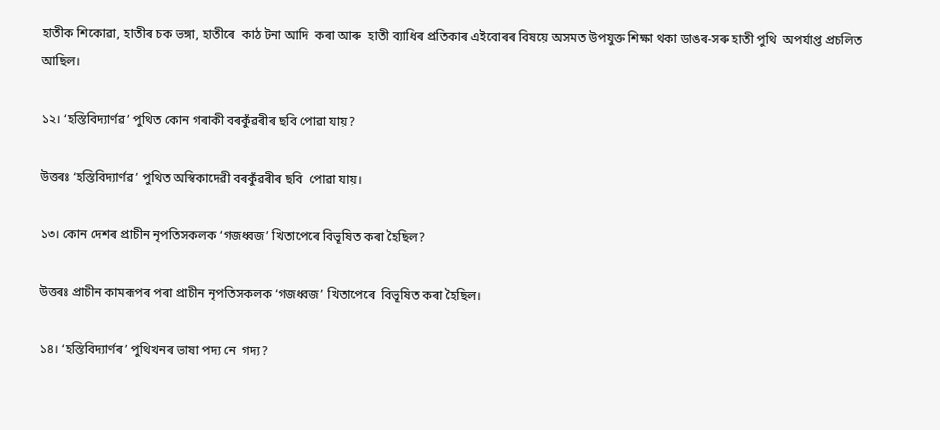হাতীক শিকোৱা, হাতীৰ চক ভঙ্গা, হাতীৰে  কাঠ টনা আদি  কৰা আৰু  হাতী ব্যাধিৰ প্ৰতিকাৰ এইবোৰৰ বিষয়ে অসমত উপযুক্ত শিক্ষা থকা ডাঙৰ-সৰু হাতী পুথি  অপর্যাপ্ত প্রচলিত আছিল।

১২। ‘হস্তিবিদ্যাৰ্ণৱ’ পুথিত কোন গৰাকী বৰকুঁৱৰীৰ ছবি পোৱা যায়?

উত্তৰঃ ‘হস্তিবিদ্যার্ণৱ’ পুথিত অস্বিকাদেৱী বৰকুঁৱৰীৰ ছবি  পোৱা যায়।

১৩। কোন দেশৰ প্রাচীন নৃপতিসকলক ‘গজধ্বজ’ খিতাপেৰে বিভূষিত কৰা হৈছিল?

উত্তৰঃ প্রাচীন কামৰূপৰ পৰা প্ৰাচীন নৃপতিসকলক ‘গজধ্বজ’ খিতাপেৰে  বিভূষিত কৰা হৈছিল।

১৪। ‘হস্তিবিদ্যাৰ্ণৰ’ পুথিখনৰ ভাষা পদ্য নে  গদ্য?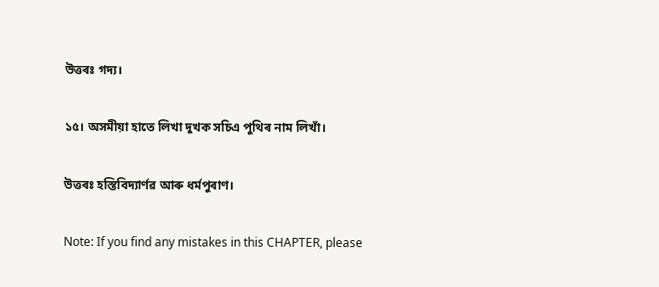উত্তৰঃ গদ্য।

১৫। অসমীয়া হাতে লিখা দুখক সচিএ পুথিৰ নাম লিখাঁ।

উত্তৰঃ হস্তিবিদ্যাৰ্ণৱ আৰু ধৰ্মপুৰাণ।

Note: If you find any mistakes in this CHAPTER, please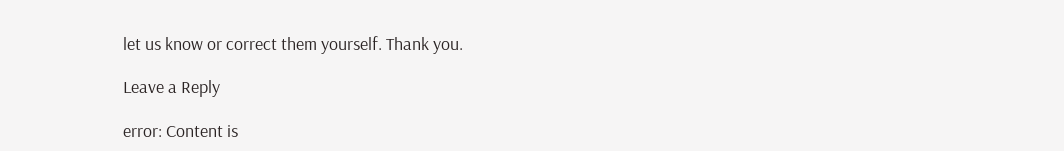let us know or correct them yourself. Thank you.

Leave a Reply

error: Content is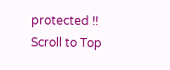protected !!
Scroll to Top